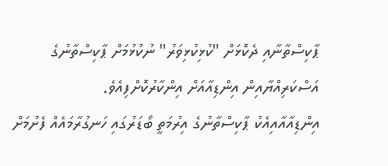ޕާކިސްތާނާއި ދެކޮޅަށް "ކުޅިކުޅިވަރު" ނުކުޅުމަށް ޕާކިސްތާނުގެ އަސްކަރިއްޔާއިން އިންޑިއާއަށް އިންކާރުކޮށްފިއެވެ.
އިންޑިއާއާއިއެކު ޕާކިސްތާނުގެ އިރުމަތީ ބޯޑަރުގައި ހަނގުރާމައެއް ފެށުމަށް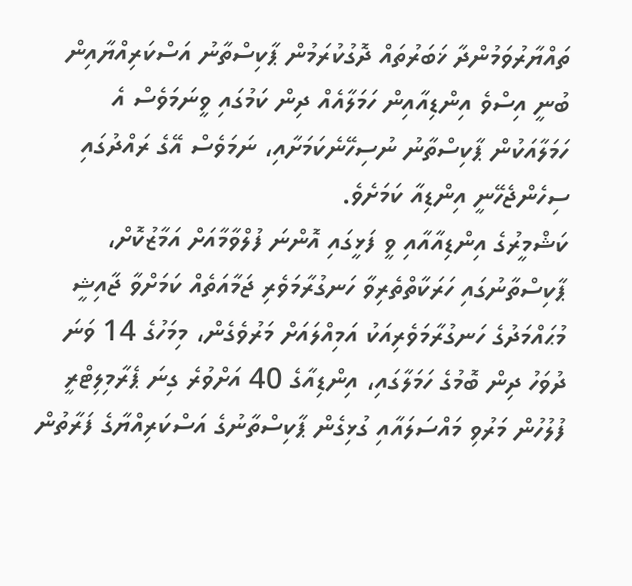ތައްޔާރުވަމުންދާ ޚަބަރުތައް ދޮގުކުރަމުން ޕާކިސްތާނު އަސްކަރިއްޔާއިން ބުނީ އިސްވެ އިންޑިއާއިން ހަމަލާއެއް ދިން ކަމުގައި ވީނަމަވެސް އެ ހަމަލާއަކުން ޕާކިސްތާނު ނުސިހޭނެކަމަށާއި، ނަމަވެސް އޭގެ ރައްދުގައި ސިހެންޖެހޭނީ އިންޑިއާ ކަމަށެވެ.
ކަޝްމީރުގެ އިންޑިއާއާއި ވީ ފަޅީގައި އޮންނަ ފުލްވާމާއަށް އަމާޒުކޮށް، ޕާކިސްތާނުގައި ހަރަކާތްތެރިވާ ހަނގުރާމަވެރި ޖަމާއަތެއް ކަމަށްވާ ޖާއިޝީ މުޙައްމަދުގެ ހަނގުރާމަވެރިއަކު އަމިއްލައަށް މަރުވެގެން، މިމަހުގެ 14 ވަނަ ދުވަހު ދިން ބޮމުގެ ހަމަލާގައި، އިންޑިއާގެ 40 އަށްވުރެ ގިނަ ޕެރާމިލިޓްރީ ފުލުހުން މަރުވި މައްސަލައާއި ގުޅިގެން ޕާކިސްތާނުގެ އަސްކަރިއްޔާގެ ފަރާތުން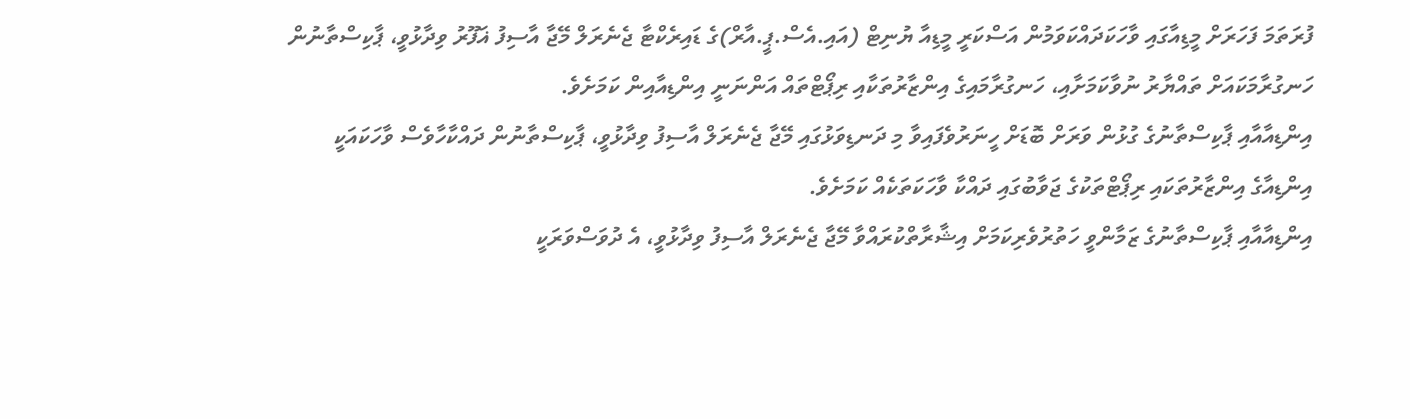ފުރަތަމަ ފަހަރަށް މީޑިއާގައި ވާހަކަދައްކަވަމުން އަސްކަރީ މީޑިއާ ޔުނިޓް (އައި.އެސް.ޕީ.އާރް)ގެ ޑައިރެކްޓާ ޖެނެރަލް މޭޖާ އާސިފު ޣަފޫރު ވިދާޅުވީ، ޕާކިސްތާނުން ހަނގުރާމަކައަށް ތައްޔާރު ނުވާކަމަށާއި، ހަނގުރާމައިގެ އިންޒާރުތަކާއި ރިޕޯޓްތައް އަންނަނީ އިންޑިއާއިން ކަމަށެވެ.
އިންޑިއާއާއި ޕާކިސްތާނުގެ ގުޅުން ވަރަށް ބޮޑަށް ހީނަރުވެފައިވާ މި ދަނޑިވަޅުގައި މޭޖާ ޖެނެރަލް އާސިފު ވިދާޅުވީ، ޕާކިސްތާނުން ދައްކާހާވެސް ވާހަކައަކީ އިންޑިއާގެ އިންޒާރުތަކައި ރިޕޯޓްތަކުގެ ޖަވާބުގައި ދައްކާ ވާހަކަތަކެއް ކަމަށެވެ.
އިންޑިއާއާއި ޕާކިސްތާނުގެ ޒަމާންވީ ހަތުރުވެރިކަމަށް އިޝާރާތްކުރައްވާ މޭޖާ ޖެނެރަލް އާސިފު ވިދާޅުވީ، އެ ދުވަސްވަރަކީ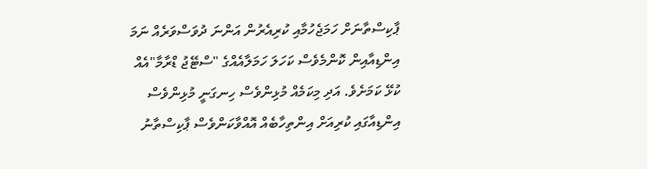ޕާކިސްތާނަށް ހަމަޖެހުމާއި ކުރިއެރުން އަންނަ ދުވަސްވަރެއް ނަމަ އިންޑިއާއިން ކޮންމެވެސް ކަހަލަ ހަމަލާއެއްގެ "ސްޓޭޖު ޑްރާމާ"އެއް ކުޅޭ ކަމަށެވެ. އަދި މިކަމެއް މުޅިންވެސް ހިނގަނީ މުޅިންވެސް އިންޑިއާގައި ކުރިއަށް އިންތިހާބެއް އޮއްވާކަންވެސް ޕާކިސްތާނު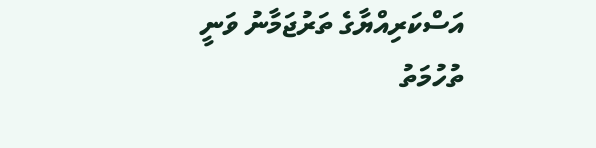އަސްކަރިއްޔާގެ ތަރުޖަމާނު ވަނީ ތުހުމަތު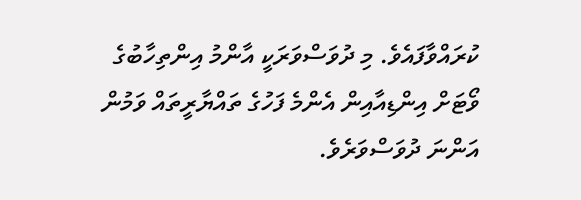ކުރައްވާފައެވެ. މި ދުވަސްވަރަކީ އާންމު އިންތިހާބުގެ ވޯޓަށް އިންޑިއާއިން އެންމެ ފަހުގެ ތައްޔާރީތައް ވަމުން އަންނަ ދުވަސްވަރެވެ.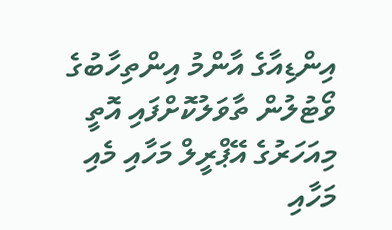އިންޑިއާގެ އާންމު އިންތިހާބުގެ ވޯޓުލުން ތާވަލުކޮށްފައި އޮތީ މިއަހަރުގެ އޭޕްރީލް މަހާއި މެއި މަހާއި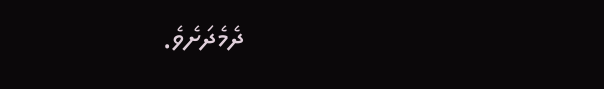ދެމެދަށެވެ.